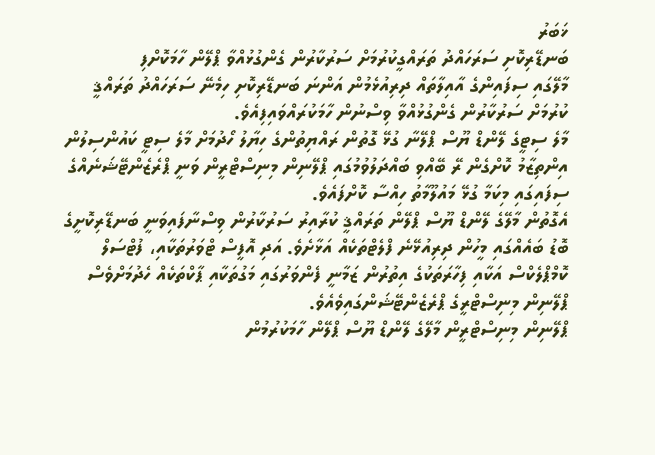ޚަބަރު
ބަނޑޭރިކޮށި ސަރަހައްދު ތަރައްގީކުރުމަށް ސަރުކާރުން ގެންގުޅުއްވާ ޕްލޭން ހާމަކޮށްފި
މާލޭގައި ސިފައިންގެ އާއިލާތައް ދިރިއުޅެމުން އަންނަ ބަނޑޭރިކޮށި ހިމެނޭ ސަރަހައްދު ތަރައްޤީ ކުރުމަށް ސަރުކާރުން ގެންގުޅުއްވާ ވިސްނުން ހާމަކުރައްވައިފިއެވެ.
މާލެ ސިޓީގެ ލޭންޑް ޔޫސް ޕްލޭނާ ގުޅޭ ގޮތުން ރައްޔިތުންގެ ހިޔާލު ހޯދުމަށް މާލެ ސިޓީ ކައުންސިލުން އިންތިޒާމު ކޮށްގެން ރޭ ބޭއްވި ބައްދަލުވުމުގައި ޕްލޭނިން މިނިސްޓްރީން ވަނީ ޕްރެޒެންޓޭޝަނެއްގެ ސިފައިގައި މިކަމާ ގުޅޭ މައުލޫމާތު ހިއްސާ ކޮށްފައެވެ.
އެގޮތުން މާލޭގެ ލޭންޑް ޔޫސް ޕްލޭން ތަރައްޤީ ކުރާއިރު ސަރުކާރުން ވިސްނާފައިވަނީ ބަނޑޭރިކޮށީގެ ބޮޑު ބައެއްގައި މީހުން ދިރިއުޅޭނެ ފްލެޓްތަކެއް އަޅާށެވެ. އަދި އޮފީސް ޓްވަރުތަކާއި، ފުޓްސަލް ކޮމްޕްލެކްސް އަކާއި ފިހާރަތަކުގެ އިތުރުން ޒަމާނީ ފެންވަރުގައި މަގުތަކާއި ޕާކްތަކެއް ހެދުމަށްވެސް ޕްލޭނިން މިނިސްޓްރީގެ ޕްރެޒެންޓޭޝަންގައިވެއެވެ.
ޕްލޭނިން މިނިސްޓްރީން މާލޭގެ ލޭންޑް ޔޫސް ޕްލޭން ހާމަކުރުމުން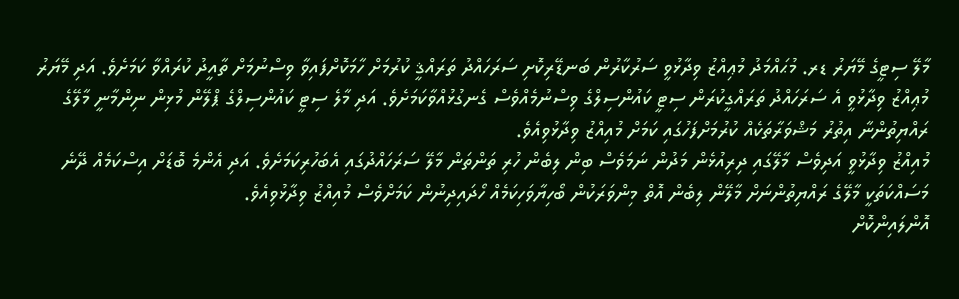މާލޭ ސިޓީގެ މޭޔަރު ޑރ. މުޙައްމަދު މުޢިއްޒު ވިދާޅުވީ ސަރުކާރުން ބަނޑޭރިކޮށި ސަރަހައްދު ތަރައްޤީ ކުރުމަށް ހާމަކޮށްފައިވާ ވިސްނުމަށް ތާއީދު ކުރައްވާ ކަމަށެވެ. އަދި މޭޔަރު މުޢިއްޒު ވިދާޅުވީ އެ ސަރަހައްދު ތަރައްގީކުރަން ސިޓީ ކައުންސިލްގެ ވިސްނުމެއްވެސް ގެނގުޅުއްވާކަމަށެވެ. އަދި މާލެ ސިޓީ ކައުންސިލްގެ ޕްލޭން މުޅިން ނިންމާނީ މާލޭގެ ރައްޔިތުންނާ އިތުރު މަޝްވަރާތަކެއް ކުރުމަށްފަހުގައި ކަމަށް މުއިއްޒު ވިދާޅުވިއެވެ.
މުއިއްޒު ވިދާޅުވީ އަދިވެސް މާލޭގައި ދިރިއުޅެން މަދުން ނަމަވެސް ބިން ލިބެން ހުރި ތަންތަން މާލޭ ސަރަހައްދުގައި އެބަހުރިކަމަށެވެ. އަދި އެންމެ ބޮޑަށް އިސްކަމެއް ދޭނެ މަސައްކަތަކީ މާލޭގެ ރައްޔިތުންނަށް މާލޭން ލިބެން އޮތް މިންވަރަކުން ބޯހިޔާވަހިކަމެއް ހޯދައިދިނުން ކަމަށްވެސް މުއިއްޒު ވިދާޅުވިއެވެ.
އޮންލައިންކޮށް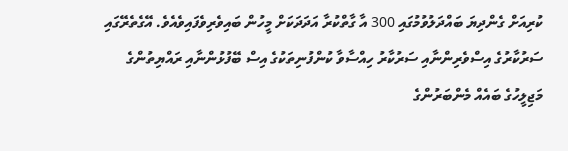ކުރިއަށް ގެންދިޔަ ބައްދަލުވުމުގައި 300 އާ ގާތްކުރާ އަދަދަކަށް މީހުން ބައިވެރިވެފައިވެއެވެ. އޭގެތެރޭގައި ސަރުކާރުގެ އިސްވެރިންނާއި ސަރުކާރު ހިއްސާވާ ކުންފުނިތަކުގެ އިސް ބޭފުޅުންނާއި ރައްޔިތުންގެ މަޖިލީހުގެ ބައެއް މެންބަރުންގެ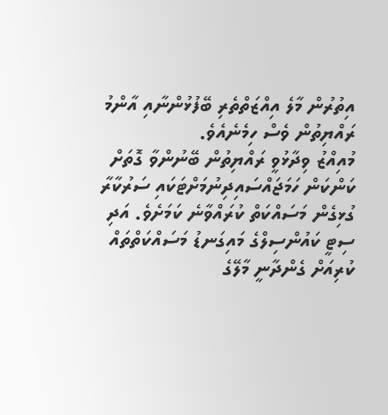އިތުރުން މާލެ އިއްޒަތްތެރި ބޭފުޅުންނާއި އާންމު ރައްޔިތުން ވެސް ހިމެނެއެވެ.
މުއިއްޒު ވިދާޅުވީ ރައްޔިތުން ބޭނުންވާ ގޮތަށް ކަންކަން ހަމަޖައްސައިދިނުމަށްޓަކައި ސަރުކާރާ ގުޅިގެން މަސައްކަތް ކުރައްވާނެ ކަމަށެވެ. އަދި ސިޓީ ކައުންސިލްގެ މައިގަނޑު މަސައްކަތްތައް ކުރިއަށް ގެންދާނީ މާލޭގެ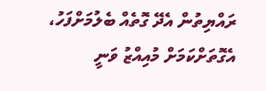ރައްޔިތުން އެދޭ ގޮތެއް ބެލުމަށްފަހު، އެގޮތަށްކަމަށް މުއިއްޒު ވަނީ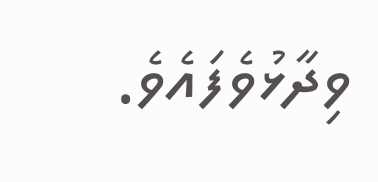ވިދާޅުވެފައެވެ.